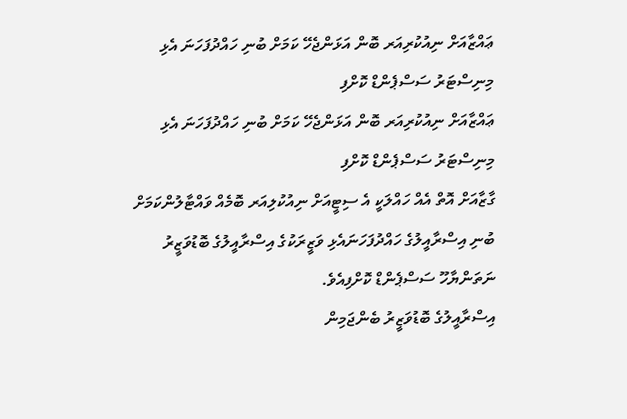ޢައްޒާއަށް ނިއުކުރިއަރ ބޮން އަޅަންޖެހޭ ކަމަށް ބުނި ހައްދުފަހަނަ އެޅި މިނިސްޓަރު ސަސްޕެންޑް ކޮށްފި
ޢައްޒާއަށް ނިއުކުރިއަރ ބޮން އަޅަންޖެހޭ ކަމަށް ބުނި ހައްދުފަހަނަ އެޅި މިނިސްޓަރު ސަސްޕެންޑް ކޮށްފި
ގާޒާއަށް އޮތް އެއް ހައްލަކީ އެ ސިޓީއަށް ނިއުކުލިއަރ ބޮމެއް ވައްޓާލުންކަމަށް ބުނި އިސްރާއީލުގެ ހައްދުފަހަނައެޅި ވަޒީރަކުގެ އިސްރާއީލުގެ ބޮޑުވަޒީރު ނަތަންޔާހޫ ސަސްޕެންޑް ކޮށްފިއެވެ.
އިސްރާއީލުގެ ބޮޑުވަޒީރު ބެންޖަމިން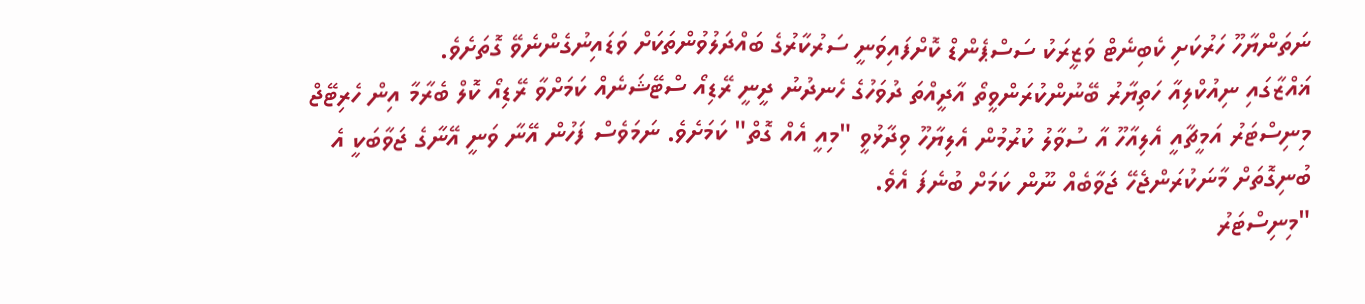ނަތަންޔާހޫ ހަރުކަށި ކެބިނެޓް ވަޒީރަކު ސަސްޕެންޑް ކޮށްފައިވަނީ ސަރުކާރުގެ ބައްދަލުވުންތަކަށް ވަޑައިނުގެންނެވޭ ގޮތަށެވެ.
ޣައްޒާގައި ނިއުކްލިއާ ހަތިޔާރު ބޭނުންކުރަންވީތޯ އާދީއްތަ ދުވަހުގެ ހެނދުނު ދީނީ ރޭޑިއޯ ސްޓޭޝަނެއް ކަމަށްވާ ރޭޑިއޯ ކޮލް ބެރާމާ އިން ހެރިޓޭޖް މިނިސްޓަރު އަމީޗާއީ އެލިއާހޫ އާ ސުވާލު ކުރުމުން އެލިޔާހޫ ވިދާޅުވީ "މިއީ އެއް ގޮތް" ކަމަށެވެ. ނަމަވެސް ފަހުން އޭނާ ވަނީ އޭނާގެ ޖަވާބަކީ އެ ބުނިގޮތަށް މާނަކުރަންޖެހޭ ޖަވާބެއް ނޫން ކަމަށް ބުނެފަ އެވެ.
"މިނިސްޓަރު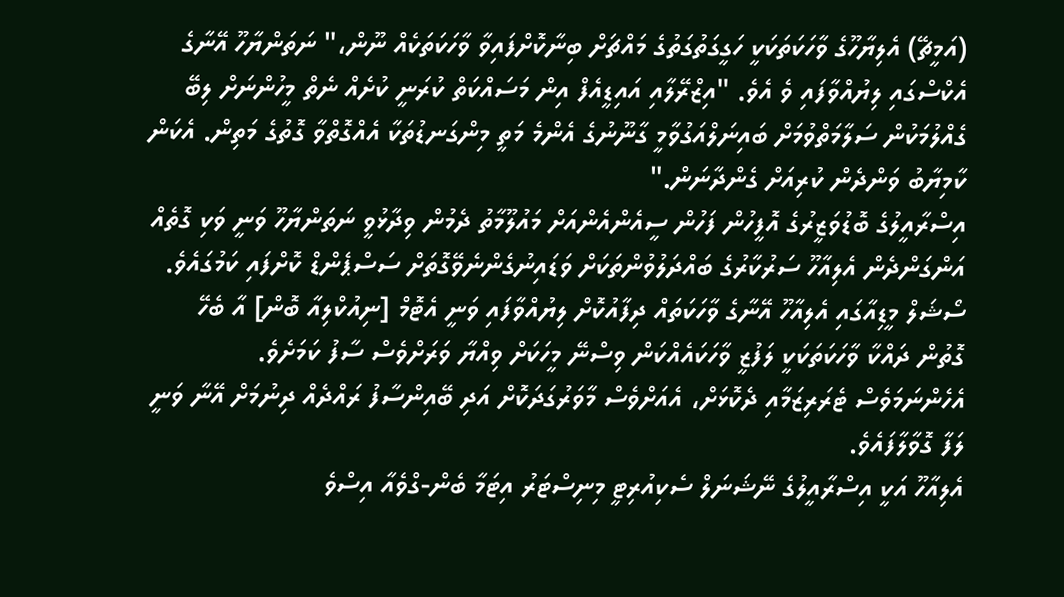(އަމީޗޭ) އެލިޔާހޫގެ ވާހަކަތަކަކީ ހަގީގަތުގަތުގެ މައްޗަށް ބިނާކޮށްފައިވާ ވާހަކަތަކެއް ނޫން،" ނަތަންޔާހޫ އޭނާގެ އެކްސްގައި ލިޔުއްވާފައި ވެ އެވެ. "އިޒްރޭލާއި އައިޑީއެފް އިން މަސައްކަތް ކުރަނީ ކުށެއް ނެތް މީހުންނަށް ލިބޭ ގެއްލުމަކުން ސަލާމަތްވުމަށް ބައިނަލްއަގުވާމީ ގާނޫނުގެ އެންމެ މަތީ މިންގަނޑުތަކާ އެއްގޮތްވާ ގޮތުގެ މަތިން. އެކަން ކާމިޔާބު ވަންދެން ކުރިއަށް ގެންދާނަން."
އިސްރާއީލުގެ ބޮޑުވަޒީރުގެ އޮފީހުން ފަހުން ސީއެންއެންއަށް މައުލޫމާތު ދެމުން ވިދާޅުވީ ނަތަންޔާހޫ ވަނީ ވަކި ގޮތެއް އަންގަންދެން އެލިއާހޫ ސަރުކާރުގެ ބައްދަލުވުންތަކަށް ވަޑައިނުގެންނެވޭގޮތަށް ސަސްޕެންޑް ކޮށްފައި ކަމުގައެވެ.
ސޯޝަލް މީޑިއާގައި އެލިއާހޫ އޭނާގެ ވާހަކަތައް ދިފާއުކޮށް ލިޔުއްވާފައި ވަނީ އެޓޮމް [ނިއުކްލިއާ ބޮން] އާ ބެހޭ ގޮތުން ދައްކާ ވާހަކަތަކަކީ ލަފުޒީ ވާހަކައެއްކަން ވިސްނޭ މީހަކަށް ވިއްޔާ ވަރަށްވެސް ސާފު ކަމަށެވެ. އެހެންނަމަވެސް ޓެރަރިޒަމާއި ދެކޮޅަށް، އެއަށްވެސް މާވަރުގަދަކޮށް އަދި ބޭއިންސާފު ރައްދެއް ދިނުމަށް އޭނާ ވަނީ ލަފާ ގޮވާލާފައެވެ.
އެލިއާހޫ އަކީ އިސްރާއީލުގެ ނޭޝަނަލް ސެކިއުރިޓީ މިނިސްޓަރު އިޓަމާ ބެން-ގްވެއާ އިސްވެ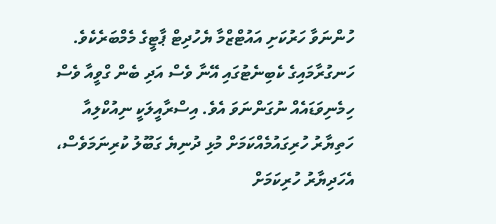ހުންނަވާ ހަރުކަށި އައުޓްޒްމާ ޔެހުދިޓް ޕާޓީގެ މެމްބަރެކެވެ. ހަނގުރާމައިގެ ކެބިނެޓުގައި އޭނާ ވެސް އަދި ބެން ގްވީއާ ވެސް ހިމެނިވަޑައެއް ނުގަންނަވަ އެވެ. އިސްރާއީލަކީ ނިއުކްލިއާ ހަތިޔާރު ހުރިގައުމެއްކަމަށް މުޅި ދުނިޔެ ގަބޫލު ކުރިނަމަވެސް، އެހަދިޔާރު ހުރިކަމަށް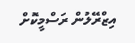އިޒްރޭލުން ރަސްމީކޮށް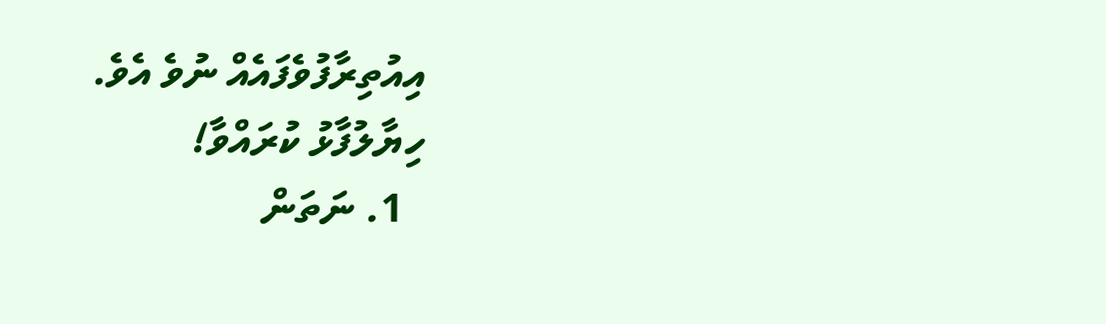އިއުތިރާފުވެފައެއް ނުވެ އެވެ.
ހިޔާލުފާޅު ކުރައްވާ!
  1. ނަތަން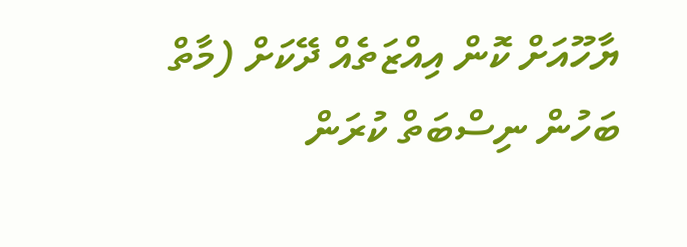ޔާހޫއަށް ކޮން އިއްޒަތެއް ދޭކަށް (މާތް ބަހުން ނިސްބަތް ކުރަން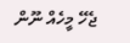ޖެހޭ މީހެއް ނޫން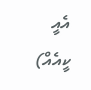އެއީ ކީއެއް)